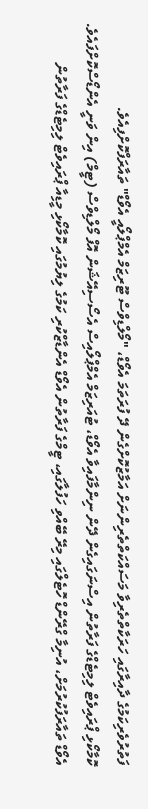ފަތުރުވެރިކަމުގެ ދާއިރާގައި ހަރަކާތްތެރިވާ މަސައްކަތްތެރިންނަށް އަމާޒުކޮށްގެން ދޭ ފުރަތަމަ އެވޯޑް، "މޯލްޑިވްސް ޓޫރިޒަމް އެމްޕްލޯއީ އެވޯޑް" ތައާރަފްކޮށްފިއެވެ.
ކޮމާކޯޅި ޕްރައިވެޓް ލިމިޓެޑްގެ ފަރާތުން އިސްނަގައިގެން ދޭން ނިންމާފައިވާ އެވޯޑް، ޓުއަރިޒަމް އެމްޕްލޯއިސް އެސޯސިއޭޝަން އޮފް މޯލްޑިވްސް (ޓީމް) އިން ވަނީ އެންޑޯސްކޮށްފައެވެ.
އެވޯޑް ތައާރަފުކުރުމަށް، އުނިމާ ގްރޭންޑް ހޮޓެލްގައި މިރޭ ބޭއްވި ހަފުލާގައި، ޓީމްގެ ފަރާތުން އެވޯޑް އެންޑާޒްކުރި ކަމުގެ ލިޔުމުގައި ކޮމާކޯޅި މީޑިއާ ޕްރައިވެޓް ލިމިޓެޑްގެ ފަރާތުން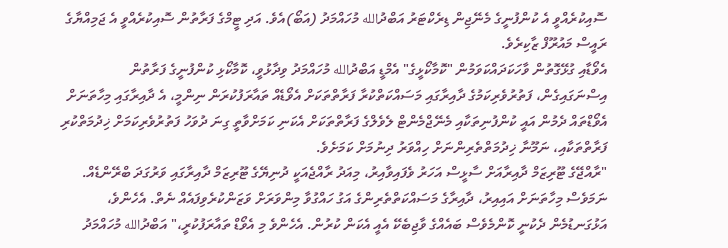ސޮއިކުރެއްވީ އެ ކުންފުނީގެ މެނޭޖިން ޑިރެކްޓަރު އަބްދުالله މުހައްމަދު (އަބޯ)އެވެ. އަދި ޓީމްގެ ފަރާތުން ސޮއިކުރެއްވީ އެ ޖަމިއްޔާގެ ރައީސް މައުރޫފް ޒާކިރެވެ.
އެވޯޑާއި ގުޅޭގޮތުން ވާހަކަދައްކަވަމުން "ކޮމާކޯޅީގެ" އެމްޑީ އަބްދުالله މުހައްމަދު ވިދާޅުވީ، ކޮމާކޯޅި ކުންފުނީގެ ފަރާތުން އިސްނަގައިގެން، ފަތުރުވެރިކަމުގެ ދާއިރާގައި މަސައްކަތްކުރާ ފަރާތްތަކަށް އެވޯޑެއް ތައާރަފުކުރަން ނިންމީ، އެ ދާއިރާގައި މިހާތަނަށް އެވޯޑްތައް ދެމުން އައީ ކުންފުނިތަކާއި މެނޭޖްމެންޓް ލެވެލްގެ ފަރާތްތަކަށް އެކަނި ކަމަށްވާތީ ގިނަ ދުވަހު ފަތުރުވެރިކަމަށް ޚިދުމަތްކުރި ފަރާތްތަކާއި، ނަމޫނާ ޚިދުމަތްތެރިންނަށް ހިއްވަރު ދިނުމަށް ކަމަށެވެ.
"ރާއްޖޭގެ ޓޫރިޒަމް ދާއިރާއަށް ސާޅީސް އަހަރު ވެފައިވާއިރު، މިއަދު ރާއްޖެއަކީ ދުނިޔޭގެ ޓޫރިޒަމް ދާއިރާގައި ވަރުގަދަ ބްރޭންޑެއް. ނަމަވެސް މިހާތަނަށް އައިއިރު، ދާއިރާގެ މަސައްކަތްތެރިންގެ އަގު ހައްގުވާ މިންވަރަށް ވަޒަންކުރެވިފައެއް ނެތް. އެހެންވެ، އަޅުގަނޑުމެން ދެކުނީ ކޮންމެވެސް ބައެއްގެ ވާޖިބެކޭ އެއީ އެކަން ކުރުން. އެހެންވެ މި އެވޯޑް ތައާރަފުކުރީ،" އަބްދުالله މުހައްމަދު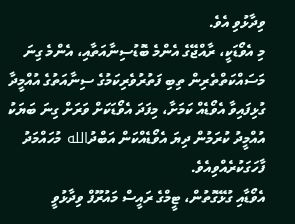ވިދާޅުވި އެވެ.
މި އެވޯޑަކީ، ރާއްޖޭގެ އެންމެ ބޮޑުސިނާއަތާއި، އެންމެ ގިނަ މަސައްކަތްތެރިން ތިބި ފަތުރުވެރިކަމުގެ ސިނާއަތުގެ އުއްމީދާ ގުޅިފައިވާ އެވޯޑެއް ކަމަށާ، މިފަދަ އެވޯޑަކަށް ވަރަށް ގިނަ ބަޔަކު އުއްމީދު ކުރަމުން ދިޔަ އެވޯޑެއްކަން އަބްދުالله މުހައްމަދު ފާހަގަކުރެއްވިއެވެ.
އެވޯޑާއި ގުޅޭގޮތުން، ޓީމްގެ ރައީސް މައުރޫފް ވިދާޅުވީ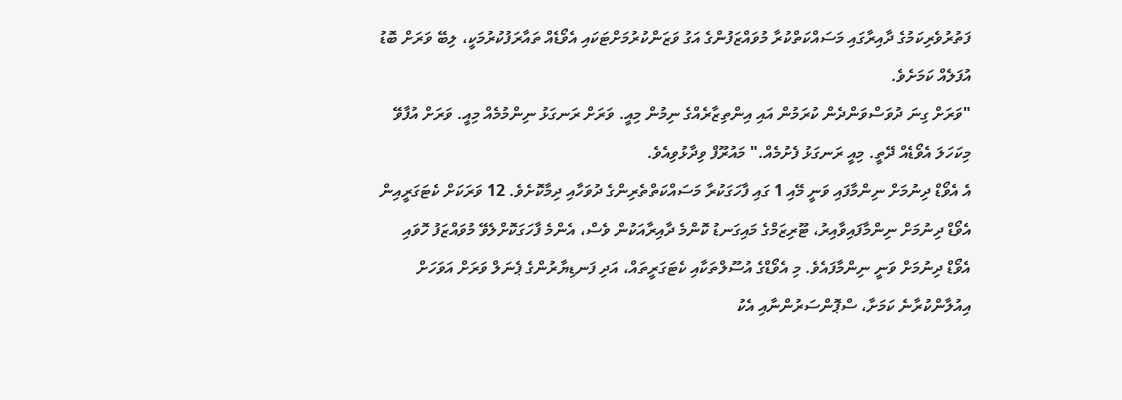ފަތުރުވެރިކަމުގެ ދާއިރާގައި މަސައްކަތްކުރާ މުވައްޒަފުންގެ އަގު ވަޒަންކުރުމަށްޓަކައި އެވޯޑެއް ތައާރަފުކުރުމަކީ، ލިބޭ ވަރަށް ބޮޑު އުފަލެއް ކަމަށެވެ.
"ވަރަށް ގިނަ ދުވަސްވަންދެން ކުރަމުން އައި އިންތިޒާރެއްގެ ނިމުން މިއީ. ވަރަށް ރަނގަޅު ނިންމުމެއް މިއީ. ވަރަށް އުފާވޭ މިކަހަލަ އެވޯޑެއް ދޭތީ. މިއީ ރަނގަޅު ފެށުމެއް." މައުރޫފް ވިދާޅުވިއެވެ.
އެ އެވޯޑް ދިނުމަށް ނިންމާފައި ވަނީ މޭއި 1 ގައި ފާހަގަކުރާ މަސައްކަތްތެރިންގެ ދުވަހާއި ދިމާކޮށެވެ. 12 ވަރަކަށް ކެޓަގަރީއިން އެވޯޑް ދިނުމަށް ނިންމާފައިވާއިރު، ޓޫރިޒަމްގެ މައިގަނޑު ކޮންމެ ދާއިރާއަކުން ވެސް، އެންމެ ފާހަގަކޮށްލެވޭ މުވައްޒަފު ހޮވައި އެވޯޑް ދިނުމަށް ވަނީ ނިންމާފައެވެ. މި އެވޯޑްގެ އުސޫލްތަކާއި ކެޓަގަރީތައް، އަދި ފަނޑިޔާރުންގެ ޕެނަލް ވަރަށް އަވަހަށް އިއުލާންކުރާނެ ކަމަށާ، ސްޕޮންސަރުންނާއި އެކު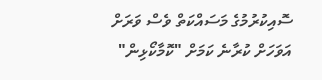ސޮއިކުރުމުގެ މަސައްކަތް ވެސް ވަރަށް އަވަހަށް ކުރާނެ ކަމަށް "ކޮމާކޯޅިން"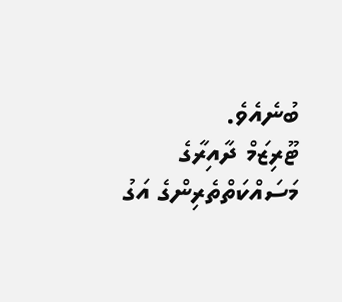ބުނެއެވެ.
ޓޫރިޒަމް ދާއިރާގެ މަސައްކަތްތެރިންގެ އަގު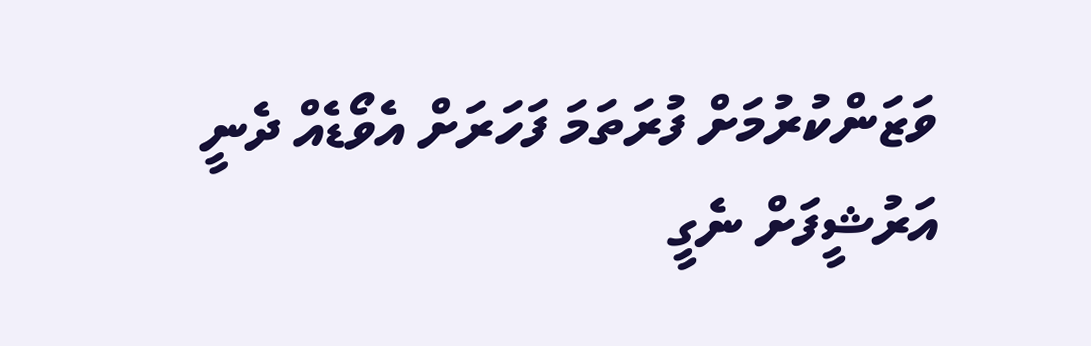ވަޒަންކުރުމަށް ފުރަތަމަ ފަހަރަށް އެވޯޑެއް ދެނީ
އަރުޝީފަށް ނެގީ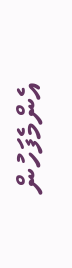އެންމެފަހުން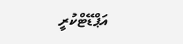އަޕްޑޭޓްކުރީ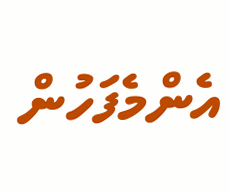އެންމެފަހުން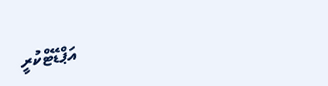އަޕްޑޭޓްކުރީ